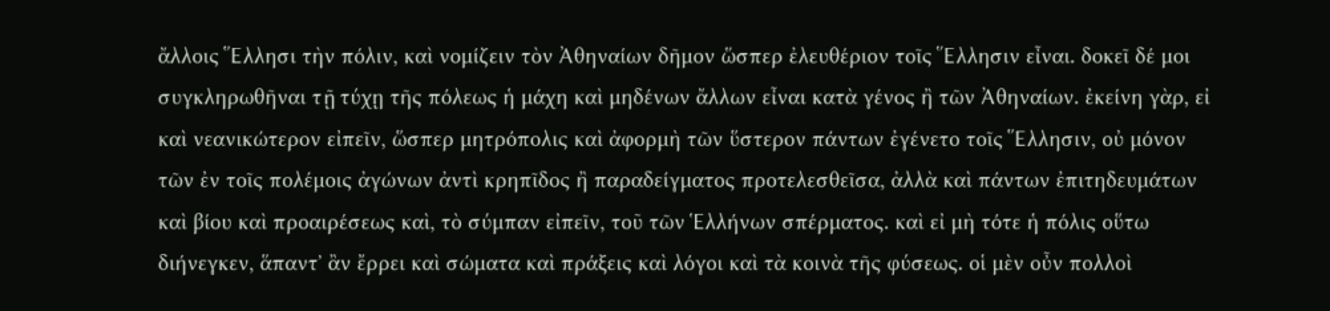ἄλλοις Ἕλλησι τὴν πόλιν, καὶ νομίζειν τὸν Ἀθηναίων δῆμον ὥσπερ ἐλευθέριον τοῖς Ἕλλησιν εἶναι. δοκεῖ δέ μοι συγκληρωθῆναι τῇ τύχῃ τῆς πόλεως ἡ μάχη καὶ μηδένων ἄλλων εἶναι κατὰ γένος ἢ τῶν Ἀθηναίων. ἐκείνη γὰρ, εἰ καὶ νεανικώτερον εἰπεῖν, ὥσπερ μητρόπολις καὶ ἀφορμὴ τῶν ὕστερον πάντων ἐγένετο τοῖς Ἕλλησιν, οὐ μόνον τῶν ἐν τοῖς πολέμοις ἀγώνων ἀντὶ κρηπῖδος ἢ παραδείγματος προτελεσθεῖσα, ἀλλὰ καὶ πάντων ἐπιτηδευμάτων καὶ βίου καὶ προαιρέσεως καὶ, τὸ σύμπαν εἰπεῖν, τοῦ τῶν Ἑλλήνων σπέρματος. καὶ εἰ μὴ τότε ἡ πόλις οὕτω διήνεγκεν, ἅπαντʼ ἂν ἔρρει καὶ σώματα καὶ πράξεις καὶ λόγοι καὶ τὰ κοινὰ τῆς φύσεως. οἱ μὲν οὖν πολλοὶ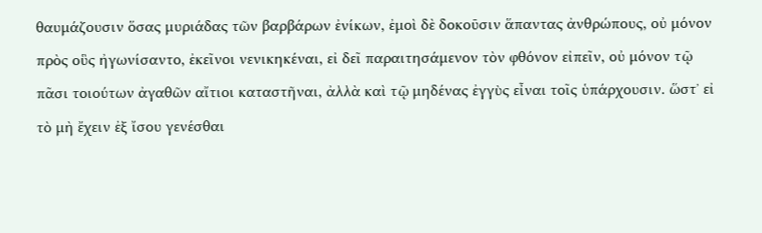θαυμάζουσιν ὅσας μυριάδας τῶν βαρβάρων ἐνίκων, ἐμοὶ δὲ δοκοῦσιν ἅπαντας ἀνθρώπους, οὐ μόνον πρὸς οὓς ἠγωνίσαντο, ἐκεῖνοι νενικηκέναι, εἰ δεῖ παραιτησάμενον τὸν φθόνον εἰπεῖν, οὐ μόνον τῷ πᾶσι τοιούτων ἀγαθῶν αἴτιοι καταστῆναι, ἀλλὰ καὶ τῷ μηδένας ἐγγὺς εἶναι τοῖς ὑπάρχουσιν. ὥστʼ εἰ τὸ μὴ ἔχειν ἐξ ἴσου γενέσθαι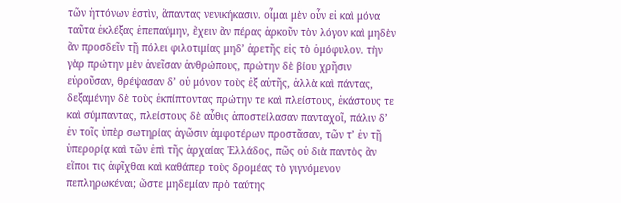τῶν ἡττόνων ἐστὶν, ἅπαντας νενικήκασιν. οἶμαι μὲν οὖν εἰ καὶ μόνα ταῦτα ἐκλέξας ἐπεπαύμην, ἔχειν ἂν πέρας ἀρκοῦν τὸν λόγον καὶ μηδὲν ἂν προσδεῖν τῇ πόλει φιλοτιμίας μηδʼ ἀρετῆς εἰς τὸ ὁμόφυλον. τὴν γὰρ πρώτην μὲν ἀνεῖσαν ἀνθρώπους, πρώτην δὲ βίου χρῆσιν εὑροῦσαν, θρέψασαν δʼ οὐ μόνον τοὺς ἐξ αὑτῆς, ἀλλὰ καὶ πάντας, δεξαμένην δὲ τοὺς ἐκπίπτοντας πρώτην τε καὶ πλείστους, ἑκάστους τε καὶ σύμπαντας, πλείστους δὲ αὖθις ἀποστείλασαν πανταχοῖ, πάλιν δʼ ἐν τοῖς ὑπὲρ σωτηρίας ἀγῶσιν ἀμφοτέρων προστᾶσαν, τῶν τʼ ἐν τῇ ὑπερορίᾳ καὶ τῶν ἐπὶ τῆς ἀρχαίας Ἑλλάδος, πῶς οὐ διὰ παντὸς ἂν εἴποι τις ἀφῖχθαι καὶ καθάπερ τοὺς δρομέας τὸ γιγνόμενον πεπληρωκέναι; ὥστε μηδεμίαν πρὸ ταύτης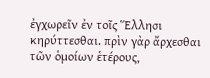ἐγχωρεῖν ἐν τοῖς Ἕλλησι κηρύττεσθαι. πρὶν γὰρ ἄρχεσθαι τῶν ὁμοίων ἑτέρους,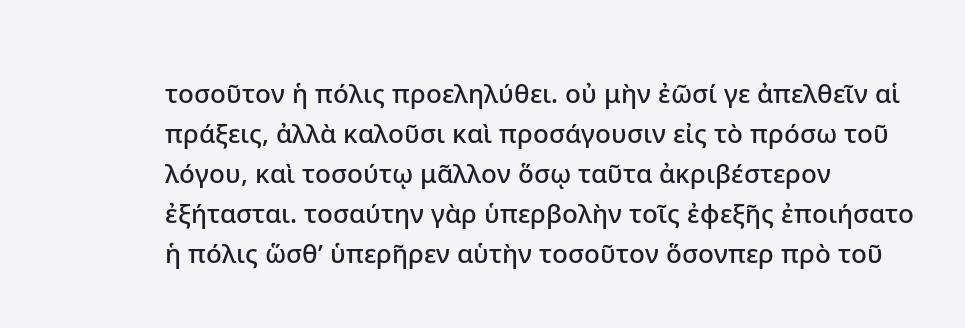τοσοῦτον ἡ πόλις προεληλύθει. οὐ μὴν ἐῶσί γε ἀπελθεῖν αἱ πράξεις, ἀλλὰ καλοῦσι καὶ προσάγουσιν εἰς τὸ πρόσω τοῦ λόγου, καὶ τοσούτῳ μᾶλλον ὅσῳ ταῦτα ἀκριβέστερον ἐξήτασται. τοσαύτην γὰρ ὑπερβολὴν τοῖς ἐφεξῆς ἐποιήσατο ἡ πόλις ὥσθʼ ὑπερῆρεν αὑτὴν τοσοῦτον ὅσονπερ πρὸ τοῦ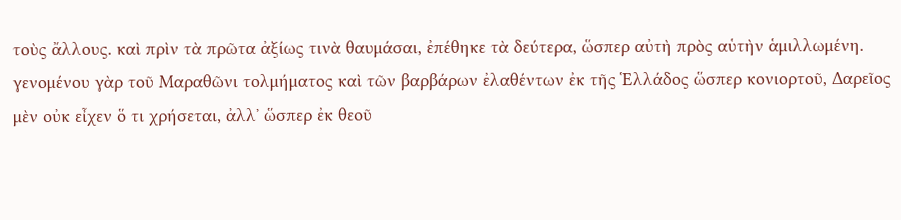τοὺς ἄλλους. καὶ πρὶν τὰ πρῶτα ἀξίως τινὰ θαυμάσαι, ἐπέθηκε τὰ δεύτερα, ὥσπερ αὐτὴ πρὸς αὑτὴν ἁμιλλωμένη. γενομένου γὰρ τοῦ Μαραθῶνι τολμήματος καὶ τῶν βαρβάρων ἐλαθέντων ἐκ τῆς Ἑλλάδος ὥσπερ κονιορτοῦ, Δαρεῖος μὲν οὐκ εἶχεν ὅ τι χρήσεται, ἀλλʼ ὥσπερ ἐκ θεοῦ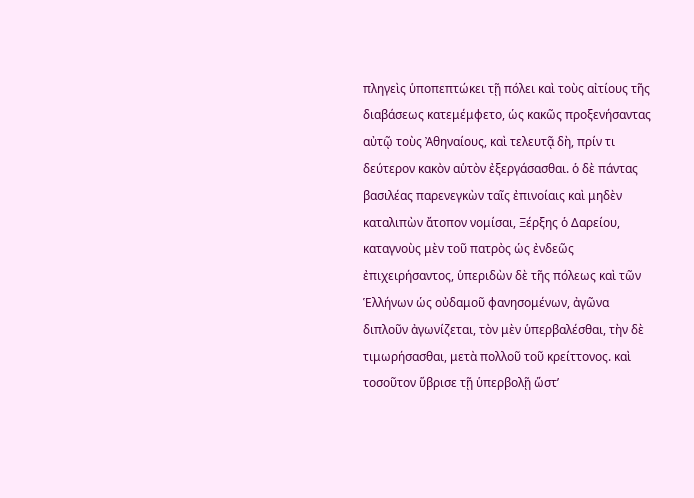πληγεὶς ὑποπεπτώκει τῇ πόλει καὶ τοὺς αἰτίους τῆς διαβάσεως κατεμέμφετο, ὡς κακῶς προξενήσαντας αὐτῷ τοὺς Ἀθηναίους, καὶ τελευτᾷ δὴ, πρίν τι δεύτερον κακὸν αὑτὸν ἐξεργάσασθαι. ὁ δὲ πάντας βασιλέας παρενεγκὼν ταῖς ἐπινοίαις καὶ μηδὲν καταλιπὼν ἄτοπον νομίσαι, Ξέρξης ὁ Δαρείου, καταγνοὺς μὲν τοῦ πατρὸς ὡς ἐνδεῶς ἐπιχειρήσαντος, ὑπεριδὼν δὲ τῆς πόλεως καὶ τῶν Ἑλλήνων ὡς οὐδαμοῦ φανησομένων, ἀγῶνα διπλοῦν ἀγωνίζεται, τὸν μὲν ὑπερβαλέσθαι, τὴν δὲ τιμωρήσασθαι, μετὰ πολλοῦ τοῦ κρείττονος. καὶ τοσοῦτον ὕβρισε τῇ ὑπερβολῇ ὥστʼ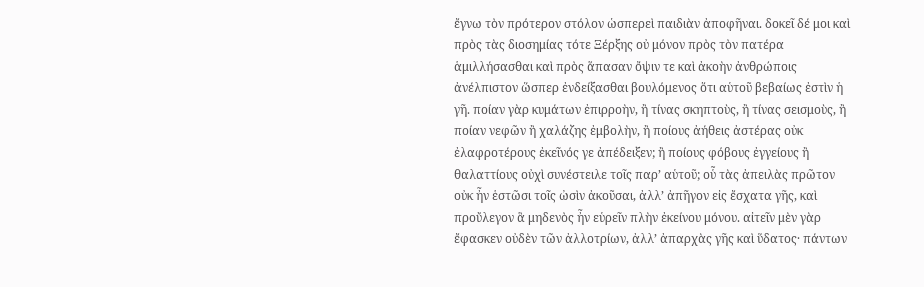ἔγνω τὸν πρότερον στόλον ὡσπερεὶ παιδιὰν ἀποφῆναι. δοκεῖ δέ μοι καὶ πρὸς τὰς διοσημίας τότε Ξέρξης οὐ μόνον πρὸς τὸν πατέρα ἁμιλλήσασθαι καὶ πρὸς ἅπασαν ὄψιν τε καὶ ἀκοὴν ἀνθρώποις ἀνέλπιστον ὥσπερ ἐνδείξασθαι βουλόμενος ὅτι αὑτοῦ βεβαίως ἐστὶν ἡ γῆ. ποίαν γὰρ κυμάτων ἐπιρροὴν, ἢ τίνας σκηπτοὺς, ἢ τίνας σεισμοὺς, ἢ ποίαν νεφῶν ἢ χαλάζης ἐμβολὴν, ἢ ποίους ἀήθεις ἀστέρας οὐκ ἐλαφροτέρους ἐκεῖνός γε ἀπέδειξεν; ἢ ποίους φόβους ἐγγείους ἢ θαλαττίους οὐχὶ συνέστειλε τοῖς παρʼ αὑτοῦ; οὗ τὰς ἀπειλὰς πρῶτον οὐκ ἦν ἑστῶσι τοῖς ὠσὶν ἀκοῦσαι, ἀλλʼ ἀπῆγον εἰς ἔσχατα γῆς, καὶ προὔλεγον ἃ μηδενὸς ἦν εὑρεῖν πλὴν ἐκείνου μόνου. αἰτεῖν μὲν γὰρ ἔφασκεν οὐδὲν τῶν ἀλλοτρίων, ἀλλʼ ἀπαρχὰς γῆς καὶ ὕδατος· πάντων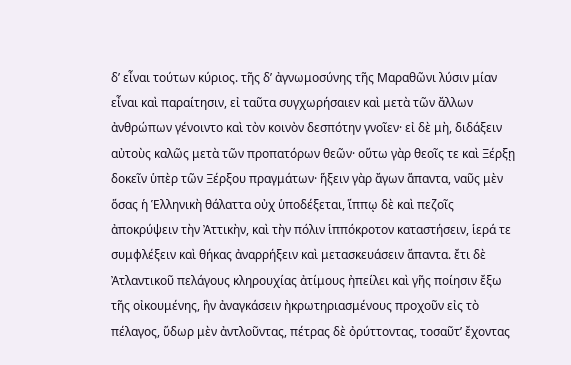δʼ εἶναι τούτων κύριος. τῆς δʼ ἀγνωμοσύνης τῆς Μαραθῶνι λύσιν μίαν εἶναι καὶ παραίτησιν, εἰ ταῦτα συγχωρήσαιεν καὶ μετὰ τῶν ἄλλων ἀνθρώπων γένοιντο καὶ τὸν κοινὸν δεσπότην γνοῖεν· εἰ δὲ μὴ, διδάξειν αὐτοὺς καλῶς μετὰ τῶν προπατόρων θεῶν· οὕτω γὰρ θεοῖς τε καὶ Ξέρξῃ δοκεῖν ὑπὲρ τῶν Ξέρξου πραγμάτων· ἥξειν γὰρ ἄγων ἅπαντα, ναῦς μὲν ὅσας ἡ Ἑλληνικὴ θάλαττα οὐχ ὑποδέξεται, ἵππῳ δὲ καὶ πεζοῖς ἀποκρύψειν τὴν Ἀττικὴν, καὶ τὴν πόλιν ἱππόκροτον καταστήσειν, ἱερά τε συμφλέξειν καὶ θήκας ἀναρρήξειν καὶ μετασκευάσειν ἅπαντα. ἔτι δὲ Ἀτλαντικοῦ πελάγους κληρουχίας ἀτίμους ἠπείλει καὶ γῆς ποίησιν ἔξω τῆς οἰκουμένης, ἣν ἀναγκάσειν ἠκρωτηριασμένους προχοῦν εἰς τὸ πέλαγος, ὕδωρ μὲν ἀντλοῦντας, πέτρας δὲ ὀρύττοντας, τοσαῦτʼ ἔχοντας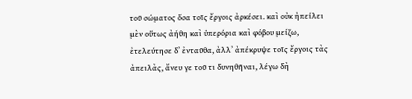τοῦ σώματος ὅσα τοῖς ἔργοις ἀρκέσει. καὶ οὐκ ἠπείλει μὲν οὕτως ἀήθη καὶ ὑπερόρια καὶ φόβου μείζω, ἐτελεύτησε δʼ ἐνταῦθα, ἀλλʼ ἀπέκρυψε τοῖς ἔργοις τὰς ἀπειλὰς, ἄνευ γε τοῦ τι δυνηθῆναι, λέγω δὴ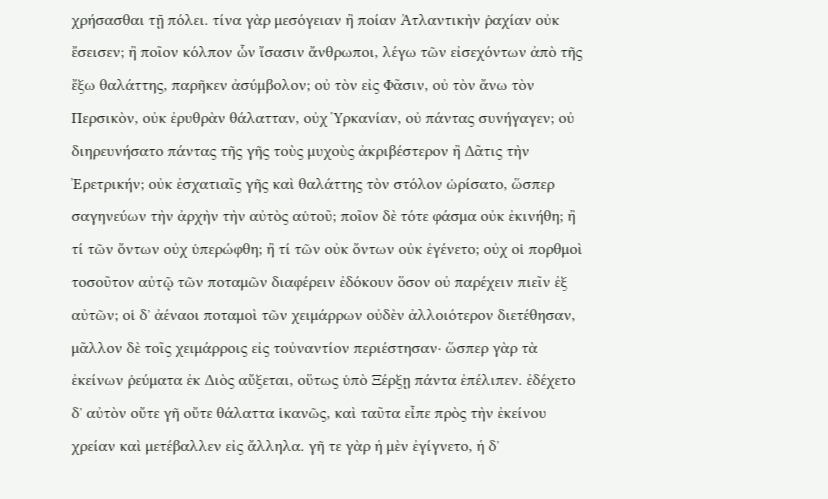χρήσασθαι τῇ πόλει. τίνα γὰρ μεσόγειαν ἢ ποίαν Ἀτλαντικὴν ῥαχίαν οὐκ ἔσεισεν; ἢ ποῖον κόλπον ὧν ἴσασιν ἄνθρωποι, λέγω τῶν εἰσεχόντων ἀπὸ τῆς ἔξω θαλάττης, παρῆκεν ἀσύμβολον; οὐ τὸν εἰς Φᾶσιν, οὐ τὸν ἄνω τὸν Περσικὸν, οὐκ ἐρυθρὰν θάλατταν, οὐχ Ὑρκανίαν, οὐ πάντας συνήγαγεν; οὐ διηρευνήσατο πάντας τῆς γῆς τοὺς μυχοὺς ἀκριβέστερον ἢ Δᾶτις τὴν Ἐρετρικήν; οὐκ ἐσχατιαῖς γῆς καὶ θαλάττης τὸν στόλον ὡρίσατο, ὥσπερ σαγηνεύων τὴν ἀρχὴν τὴν αὐτὸς αὑτοῦ; ποῖον δὲ τότε φάσμα οὐκ ἐκινήθη; ἢ τί τῶν ὄντων οὐχ ὑπερώφθη; ἢ τί τῶν οὐκ ὄντων οὐκ ἐγένετο; οὐχ οἱ πορθμοὶ τοσοῦτον αὐτῷ τῶν ποταμῶν διαφέρειν ἐδόκουν ὅσον οὐ παρέχειν πιεῖν ἐξ αὐτῶν; οἱ δʼ ἀέναοι ποταμοὶ τῶν χειμάρρων οὐδὲν ἀλλοιότερον διετέθησαν, μᾶλλον δὲ τοῖς χειμάρροις εἰς τοὐναντίον περιέστησαν· ὥσπερ γὰρ τὰ ἐκείνων ῥεύματα ἐκ Διὸς αὔξεται, οὕτως ὑπὸ Ξέρξῃ πάντα ἐπέλιπεν. ἐδέχετο δʼ αὐτὸν οὔτε γῆ οὔτε θάλαττα ἱκανῶς, καὶ ταῦτα εἶπε πρὸς τὴν ἐκείνου χρείαν καὶ μετέβαλλεν εἰς ἄλληλα. γῆ τε γὰρ ἡ μὲν ἐγίγνετο, ἡ δʼ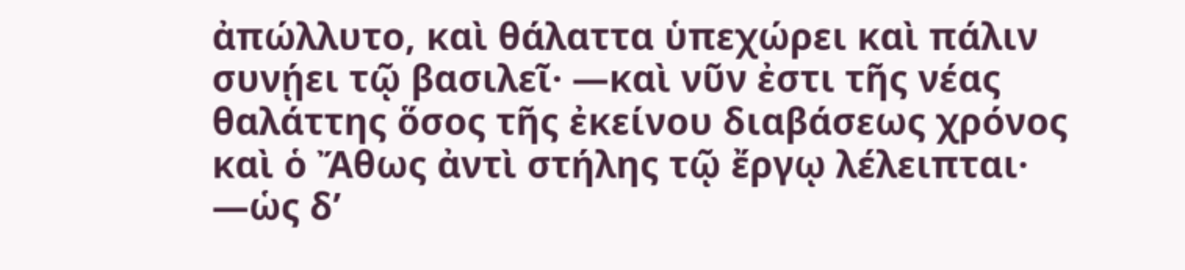ἀπώλλυτο, καὶ θάλαττα ὑπεχώρει καὶ πάλιν συνῄει τῷ βασιλεῖ· —καὶ νῦν ἐστι τῆς νέας θαλάττης ὅσος τῆς ἐκείνου διαβάσεως χρόνος καὶ ὁ Ἄθως ἀντὶ στήλης τῷ ἔργῳ λέλειπται· —ὡς δʼ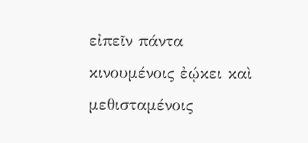εἰπεῖν πάντα κινουμένοις ἐῴκει καὶ μεθισταμένοις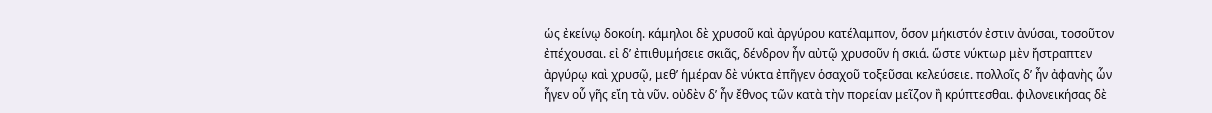ὡς ἐκείνῳ δοκοίη. κάμηλοι δὲ χρυσοῦ καὶ ἀργύρου κατέλαμπον, ὅσον μήκιστόν ἐστιν ἀνύσαι, τοσοῦτον ἐπέχουσαι. εἰ δʼ ἐπιθυμήσειε σκιᾶς, δένδρον ἦν αὐτῷ χρυσοῦν ἡ σκιά. ὥστε νύκτωρ μὲν ἤστραπτεν ἀργύρῳ καὶ χρυσῷ, μεθʼ ἡμέραν δὲ νύκτα ἐπῆγεν ὁσαχοῦ τοξεῦσαι κελεύσειε. πολλοῖς δʼ ἦν ἀφανὴς ὧν ἦγεν οὗ γῆς εἴη τὰ νῦν. οὐδὲν δʼ ἦν ἔθνος τῶν κατὰ τὴν πορείαν μεῖζον ἢ κρύπτεσθαι. φιλονεικήσας δὲ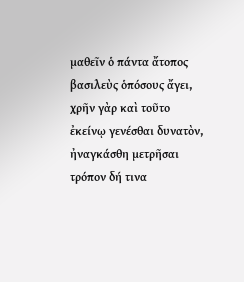μαθεῖν ὁ πάντα ἄτοπος βασιλεὺς ὁπόσους ἄγει, χρῆν γὰρ καὶ τοῦτο ἐκείνῳ γενέσθαι δυνατὸν, ἠναγκάσθη μετρῆσαι τρόπον δή τινα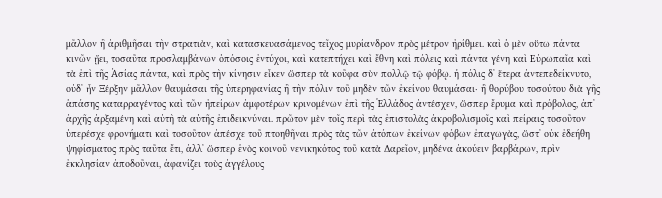μᾶλλον ἢ ἀριθμῆσαι τὴν στρατιὰν, καὶ κατασκευασάμενος τεῖχος μυρίανδρον πρὸς μέτρον ἠρίθμει. καὶ ὁ μὲν οὕτω πάντα κινῶν ᾔει, τοσαῦτα προσλαμβάνων ὁπόσοις ἐντύχοι, καὶ κατεπτήχει καὶ ἔθνη καὶ πόλεις καὶ πάντα γένη καὶ Εὐρωπαῖα καὶ τὰ ἐπὶ τῆς Ἀσίας πάντα, καὶ πρὸς τὴν κίνησιν εἶκεν ὥσπερ τὰ κοῦφα σὺν πολλῷ τῷ φόβῳ. ἡ πόλις δʼ ἕτερα ἀντεπεδείκνυτο, οὐδʼ ἦν Ξέρξην μᾶλλον θαυμάσαι τῆς ὑπερηφανίας ἢ τὴν πόλιν τοῦ μηδὲν τῶν ἐκείνου θαυμάσαι· ἣ θορύβου τοσούτου διὰ γῆς ἁπάσης καταρραγέντος καὶ τῶν ἠπείρων ἀμφοτέρων κρινομένων ἐπὶ τῆς Ἑλλάδος ἀντέσχεν, ὥσπερ ἔρυμα καὶ πρόβολος, ἀπʼ ἀρχῆς ἀρξαμένη καὶ αὐτὴ τὰ αὑτῆς ἐπιδεικνύναι. πρῶτον μὲν τοῖς περὶ τὰς ἐπιστολὰς ἀκροβολισμοῖς καὶ πείραις τοσοῦτον ὑπερέσχε φρονήματι καὶ τοσοῦτον ἀπέσχε τοῦ πτοηθῆναι πρὸς τὰς τῶν ἀτόπων ἐκείνων φόβων ἐπαγωγὰς, ὥστʼ οὐκ ἐδεήθη ψηφίσματος πρὸς ταῦτα ἔτι, ἀλλʼ ὥσπερ ἑνὸς κοινοῦ νενικηκότος τοῦ κατὰ Δαρεῖον, μηδένα ἀκούειν βαρβάρων, πρὶν ἐκκλησίαν ἀποδοῦναι, ἀφανίζει τοὺς ἀγγέλους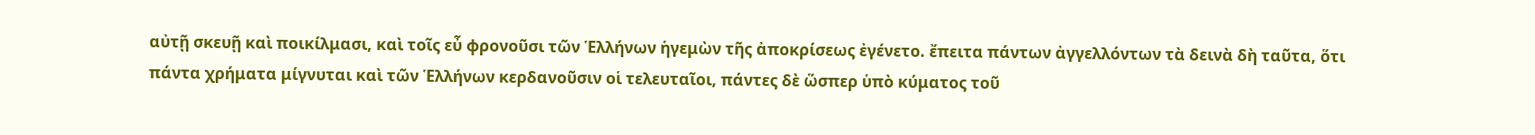αὐτῇ σκευῇ καὶ ποικίλμασι, καὶ τοῖς εὖ φρονοῦσι τῶν Ἑλλήνων ἡγεμὼν τῆς ἀποκρίσεως ἐγένετο. ἔπειτα πάντων ἀγγελλόντων τὰ δεινὰ δὴ ταῦτα, ὅτι πάντα χρήματα μίγνυται καὶ τῶν Ἑλλήνων κερδανοῦσιν οἱ τελευταῖοι, πάντες δὲ ὥσπερ ὑπὸ κύματος τοῦ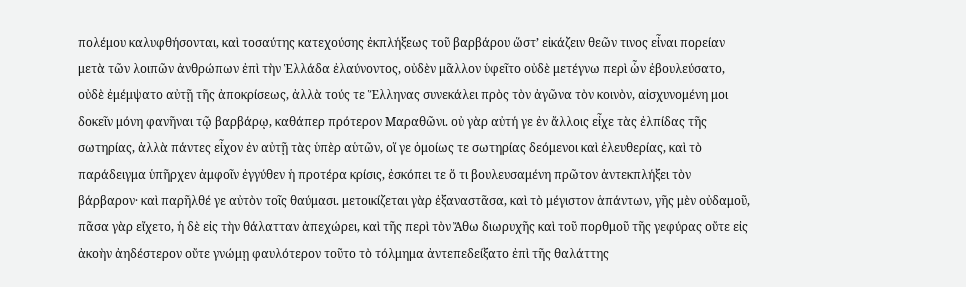πολέμου καλυφθήσονται, καὶ τοσαύτης κατεχούσης ἐκπλήξεως τοῦ βαρβάρου ὥστʼ εἰκάζειν θεῶν τινος εἶναι πορείαν μετὰ τῶν λοιπῶν ἀνθρώπων ἐπὶ τὴν Ἑλλάδα ἐλαύνοντος, οὐδὲν μᾶλλον ὑφεῖτο οὐδὲ μετέγνω περὶ ὧν ἐβουλεύσατο, οὐδὲ ἐμέμψατο αὐτῇ τῆς ἀποκρίσεως, ἀλλὰ τούς τε Ἕλληνας συνεκάλει πρὸς τὸν ἀγῶνα τὸν κοινὸν, αἰσχυνομένη μοι δοκεῖν μόνη φανῆναι τῷ βαρβάρῳ, καθάπερ πρότερον Μαραθῶνι. οὐ γὰρ αὐτή γε ἐν ἄλλοις εἶχε τὰς ἐλπίδας τῆς σωτηρίας, ἀλλὰ πάντες εἶχον ἐν αὐτῇ τὰς ὑπὲρ αὑτῶν, οἵ γε ὁμοίως τε σωτηρίας δεόμενοι καὶ ἐλευθερίας, καὶ τὸ παράδειγμα ὑπῆρχεν ἀμφοῖν ἐγγύθεν ἡ προτέρα κρίσις, ἐσκόπει τε ὅ τι βουλευσαμένη πρῶτον ἀντεκπλήξει τὸν βάρβαρον· καὶ παρῆλθέ γε αὐτὸν τοῖς θαύμασι. μετοικίζεται γὰρ ἐξαναστᾶσα, καὶ τὸ μέγιστον ἁπάντων, γῆς μὲν οὐδαμοῦ, πᾶσα γὰρ εἴχετο, ἡ δὲ εἰς τὴν θάλατταν ἀπεχώρει, καὶ τῆς περὶ τὸν Ἄθω διωρυχῆς καὶ τοῦ πορθμοῦ τῆς γεφύρας οὔτε εἰς ἀκοὴν ἀηδέστερον οὔτε γνώμῃ φαυλότερον τοῦτο τὸ τόλμημα ἀντεπεδείξατο ἐπὶ τῆς θαλάττης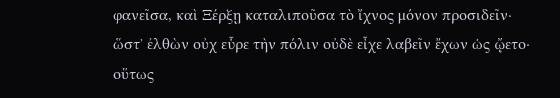φανεῖσα, καὶ Ξέρξῃ καταλιποῦσα τὸ ἴχνος μόνον προσιδεῖν· ὥστʼ ἐλθὼν οὐχ εὗρε τὴν πόλιν οὐδὲ εἶχε λαβεῖν ἔχων ὡς ᾤετο· οὕτως